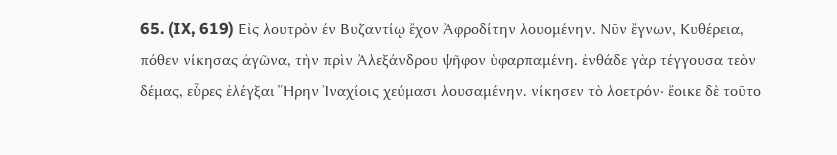65. (IX, 619) Εἰς λουτρὸν έν Βυζαντίῳ ἔχον Ἀφροδίτην λουομένην. Νῦν ἔγνων, Κυθέρεια, πόθεν νίκησας ἀγῶνα, τὴν πρὶν Ἀλεξάνδρου ψῆφον ὑφαρπαμένη. ἐνθάδε γὰρ τέγγουσα τεὸν δέμας, εὗρες ἐλέγξαι Ἥρην Ἰναχίοις χεύμασι λουσαμένην. νίκησεν τὸ λοετρόν· ἔοικε δὲ τοῦτο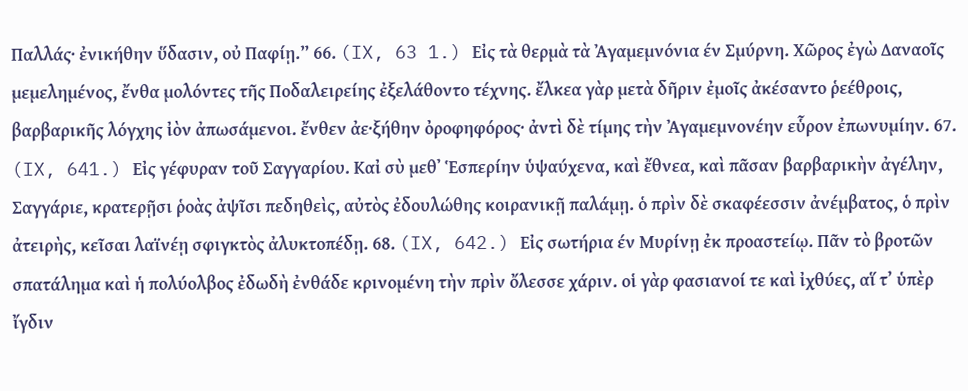Παλλάς· ἐνικήθην ὕδασιν, οὐ Παφίῃ.” 66. (IX, 63 1.) Εἰς τὰ θερμὰ τὰ Ἀγαμεμνόνια έν Σμύρνη. Χῶρος ἐγὼ Δαναοῖς μεμελημένος, ἔνθα μολόντες τῆς Ποδαλειρείης ἐξελάθοντο τέχνης. ἔλκεα γὰρ μετὰ δῆριν ἐμοῖς ἀκέσαντο ῥεέθροις, βαρβαρικῆς λόγχης ἰὸν ἀπωσάμενοι. ἔνθεν ἀε·ξήθην ὀροφηφόρος· ἀντὶ δὲ τίμης τὴν Ἀγαμεμνονέην εὗρον ἐπωνυμίην. 67. (IX, 641.) Εἰς γέφυραν τοῦ Σαγγαρίου. Καἰ σὺ μεθ᾿ Ἑσπερίην ὑψαύχενα, καὶ ἔθνεα, καὶ πᾶσαν βαρβαρικὴν ἀγέλην, Σαγγάριε, κρατερῇσι ῥοὰς ἀψῖσι πεδηθεὶς, αὐτὸς ἐδουλώθης κοιρανικῇ παλάμῃ. ὁ πρὶν δὲ σκαφέεσσιν ἀνέμβατος, ὁ πρὶν ἀτειρὴς, κεῖσαι λαϊνέῃ σφιγκτὸς ἀλυκτοπέδῃ. 68. (IX, 642.) Εἰς σωτήρια έν Μυρίνῃ ἐκ προαστείῳ. Πᾶν τὸ βροτῶν σπατάλημα καὶ ἡ πολύολβος ἐδωδὴ ἐνθάδε κρινομένη τὴν πρὶν ὄλεσσε χάριν. οἱ γὰρ φασιανοί τε καὶ ἰχθύες, αἵ τ’ ὑπὲρ ἴγδιν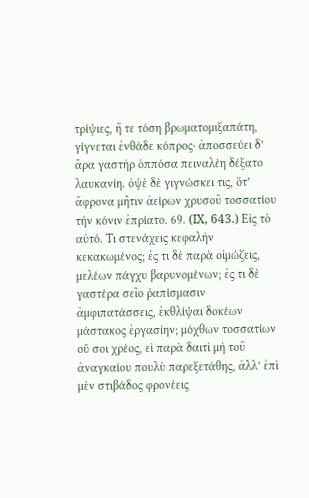τρίψιες, ἥ τε τόση βρωματομιξαπάτη, γίγνεται ἐνθάδε κόπρος· ἀποσσεύει δ’ ἄρα γαστὴρ ὁππόσα πειναλέη δέξατο λαυκανίη. ὀψὲ δὲ γιγνώσκει τις, ὅτ’ ἄφρονα μῆτιν ἀείρων χρυσοῦ τοσσατίου τὴν κόνιν ἐπρίατο. 69. (IX, 643.) Εἰς τὸ αὐτό. Τι στενάχεις κεφαλὴν κεκακωμένος; ἐς τι δὲ παρὰ οἰμώζεις, μελέων πάγχυ βαρυνομένων; ἐς τι δὲ γαστέρα σεῖο ῥαπίσμασιν ἀμφιπατάσσεις, ἐκθλίψαι δοκέων μάστακος ἐργασίην; μόχθων τοσσατίων οὔ σοι χρέος, εἰ παρὰ δαιτὶ μὴ τοῦ ἀναγκαίου πουλὺ παρεξετάθης, ἀλλ’ ἐπὶ μὲν στιβάδος φρονέεις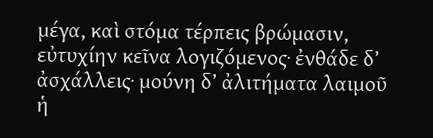μέγα, καὶ στόμα τέρπεις βρώμασιν, εὐτυχίην κεῖνα λογιζόμενος· ἐνθάδε δ’ ἀσχάλλεις· μούνη δ’ ἀλιτήματα λαιμοῦ ἡ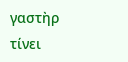γαστὴρ τίνει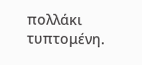πολλάκι τυπτομένη.